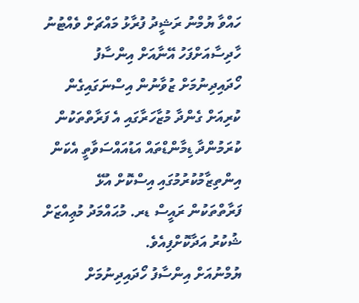ހައްވާ ޔުމްނު ރަޝީދު ފުރާޅު މައްޗަށް ވެއްޓުނު ހާދިސާއަށްފަހު އޭނާއަށް އިންސާފު ހޯދައިދިނުމަށް ޒުވާނުން އިސްނަގައިގެން ކުރިއަށް ގެންދާ މުޒާހަރާގައި އެ ފަރާތްތަކުން ކުރަމުންދާ ޑިމާންޑްތައް އަޑުއައްސަވާތީ އެކަން އިންތިޒާމުކުރުމުގައި އިސްކޮށް އުޅޭ ފަރާތްތަކުން ރައީސް ޑރ. މުޙައްމަދު މުޢިއްޒަށް ޝުކުރު އަދާކޮށްފިއެވެ.
ޔުމްނުއަށް އިންސާފު ހޯދައިދިނުމަށް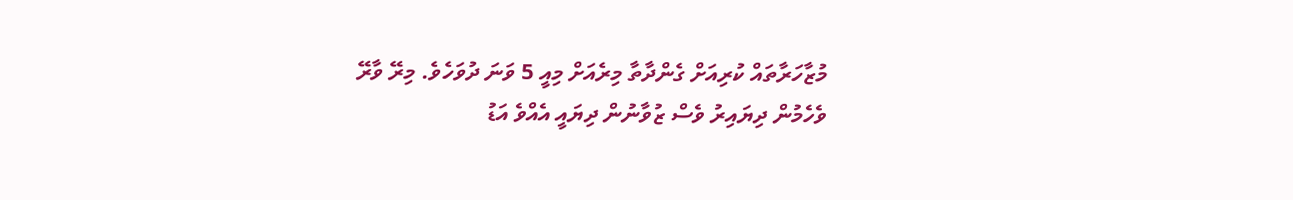މުޒާހަރާތައް ކުރިއަށް ގެންދާތާ މިރެއަށް މިއީ 5 ވަނަ ދުވަހެވެ. މިރޭ ވާރޭ ވެހެމުން ދިޔައިރު ވެސް ޒުވާނުން ދިޔައީ އެއްވެ އަޑު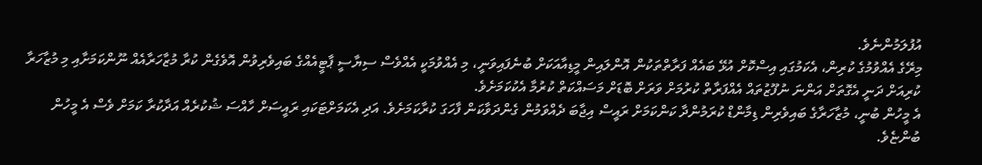އުފުލަމުންނެވެ.
މިރޭގެ އެއްވުމުގެ ކުރިން، އެކަމުގައި އިސްކޮށް އުޅޭ ބައެއް ފަރާތްތަކުން އޮންލައިން މީޑިއާއަކަށް ބުނެފައިވަނީ، މި އެއްވުމަކީ އެއްވެސް ސިޔާސީ ޕާޓީއެއްގެ ބައިވެރިވުން އޮވެގެން ކުރާ މުޒާހަރާއެއް ނޫންކަމަށާއި މި މުޒާހަރާ ކުރިއަށް ދަނީ އެގޮތަށް އަންނަ ނުފޫޒުތައް އެއްފަރާތް ކުރުމަށް ވަރަށް ބޮޑަށް މަސައްކަތް ކުރުމާ އެކުކަމަށެވެ.
އެ މީހުން ބުނީ، މުޒާހަރާގެ ބައިވެރިން ޑިމާންޑް ކުރަމުންދާ ކަންކަމަށް ރައީސް އިޖާބަ ދެއްވަމުން ގެންދަވާކަން ފާހަގަ ކުރާކަމަށެވެ. އަދި އެކަމަށްޓަކައި ރައީސަށް ހާއްސަ ޝުކުރެއް އަދާކުރާ ކަމަށް ވެސް އެ މީހުން ބުންޏެވެ.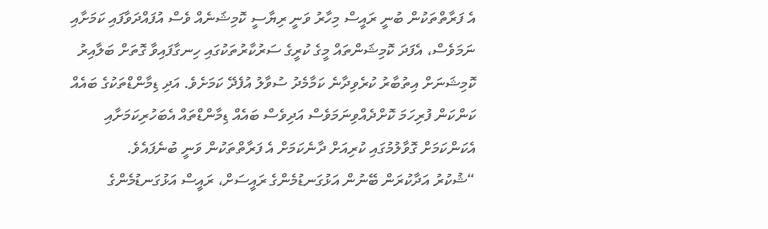އެ ފަރާތްތަކުން ބުނީ ރައީސް މިހާރު ވަނީ ރިޔާސީ ކޮމިޝަނެއް ވެސް އުފައްދަވާފައި ކަމަށާއި ނަމަވެސް، އެފަދަ ކޮމިޝަންތައް މީގެ ކުރީގެ ސަރުކާރުތަކުގައި ހިނގާފައިވާ ގޮތަށް ބަލާއިރު ކޮމިޝަނަށް އިތުބާރު ކުރެވިދާނެ ކަމާމެދު ސުވާލު އުފެދޭ ކަމަށެވެ. އަދި ޑިމާންޑްތަކުގެ ބައެއް ކަންކަން ފުރިހަމަ ކޮށްދެއްވިނަމަވެސް އަދިވެސް ބައެއް ޑިމާންޑްތައް އެބަހުރިކަމަށާއި އެކަންކަމަށް ގޮވާލުމުގައި ކުރިއަށް ދާނެކަމަށް އެ ފަރާތްތަކުން ވަނީ ބުނެފައެވެ.
“ޝުކުރު އަދާކުރަން ބޭނުން އަޅުގަނޑުމެންގެ ރައީސަށް، ރައީސް އަޅުގަނޑުމެންގެ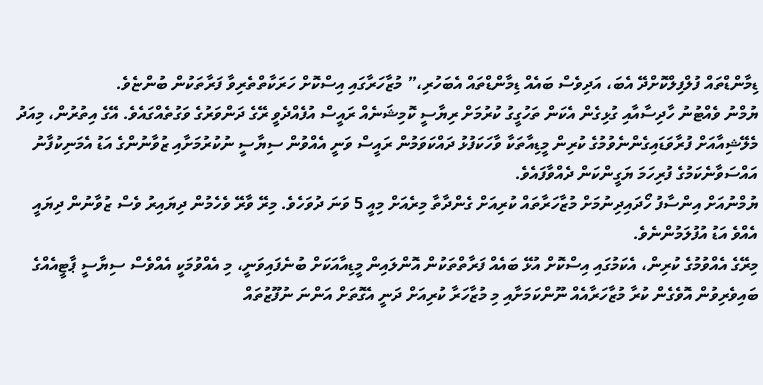ޑިމާންޑްތައް ފުލްފިލްކޮށްދޭ އެބަ، އަދިވެސް ބައެއް ޑިމާންޑްތައް އެބަހުރި،” މުޒާހަރާގައި އިސްކޮށް ހަރަކާތްތެރިވާ ފަރާތަކުން ބުންޏެވެ.
ޔުމްނު ވެއްޓުނު ހާދިސާއާއި ގުޅިގެން އެކަން ތަހުގީގު ކުރުމަށް ރިޔާސީ ކޮމިޝަނެއް ރައީސް އުފެއްދެވީ ރޭގެ ދަންވަރުގެ ވަގުތެއްގައެވެ. އޭގެ އިތުރުން، މިއަދު މެލޭޝިއާއަށް ފުރާވަޑައިގެންނެވުމުގެ ކުރިން މީޑިއާތަކާ ވާހަކަފުޅު ދައްކަވަމުން ރައީސް ވަނީ އެއްވުން ސިޔާސީ ނުކުރުމަށާއި ޒުވާނުންގެ އަޑު އެމަނިކުފާނު އައްސަވާނެކަމުގެ ފުރިހަމަ ޔަގީންކަން ދެއްވާފައެވެ.
ޔުމްނުއަށް އިންސާފު ހޯދައިދިނުމަށް މުޒާހަރާތައް ކުރިއަށް ގެންދާތާ މިރެއަށް މިއީ 5 ވަނަ ދުވަހެވެ. މިރޭ ވާރޭ ވެހެމުން ދިޔައިރު ވެސް ޒުވާނުން ދިޔައީ އެއްވެ އަޑު އުފުލަމުންނެވެ.
މިރޭގެ އެއްވުމުގެ ކުރިން، އެކަމުގައި އިސްކޮށް އުޅޭ ބައެއް ފަރާތްތަކުން އޮންލައިން މީޑިއާއަކަށް ބުނެފައިވަނީ، މި އެއްވުމަކީ އެއްވެސް ސިޔާސީ ޕާޓީއެއްގެ ބައިވެރިވުން އޮވެގެން ކުރާ މުޒާހަރާއެއް ނޫންކަމަށާއި މި މުޒާހަރާ ކުރިއަށް ދަނީ އެގޮތަށް އަންނަ ނުފޫޒުތައް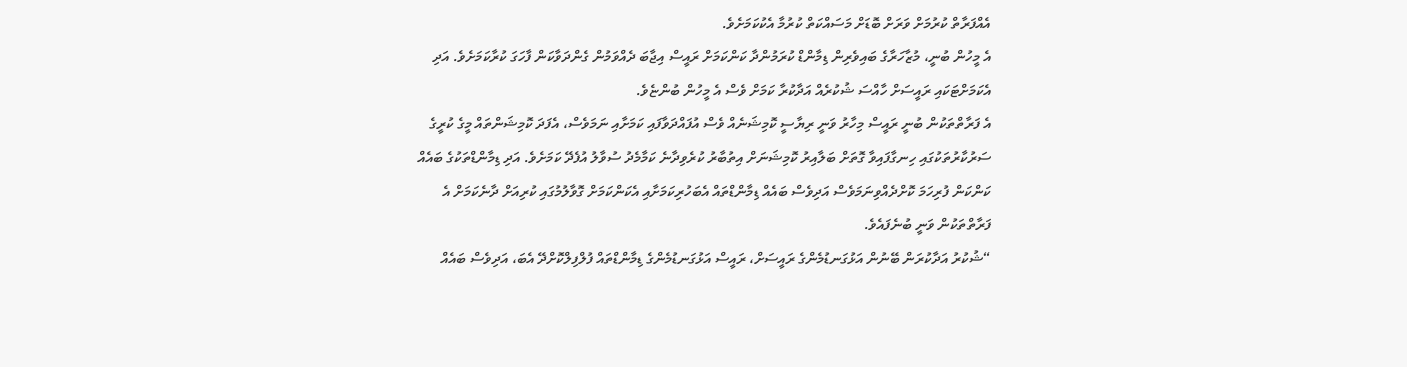އެއްފަރާތް ކުރުމަށް ވަރަށް ބޮޑަށް މަސައްކަތް ކުރުމާ އެކުކަމަށެވެ.
އެ މީހުން ބުނީ، މުޒާހަރާގެ ބައިވެރިން ޑިމާންޑް ކުރަމުންދާ ކަންކަމަށް ރައީސް އިޖާބަ ދެއްވަމުން ގެންދަވާކަން ފާހަގަ ކުރާކަމަށެވެ. އަދި އެކަމަށްޓަކައި ރައީސަށް ހާއްސަ ޝުކުރެއް އަދާކުރާ ކަމަށް ވެސް އެ މީހުން ބުންޏެވެ.
އެ ފަރާތްތަކުން ބުނީ ރައީސް މިހާރު ވަނީ ރިޔާސީ ކޮމިޝަނެއް ވެސް އުފައްދަވާފައި ކަމަށާއި ނަމަވެސް، އެފަދަ ކޮމިޝަންތައް މީގެ ކުރީގެ ސަރުކާރުތަކުގައި ހިނގާފައިވާ ގޮތަށް ބަލާއިރު ކޮމިޝަނަށް އިތުބާރު ކުރެވިދާނެ ކަމާމެދު ސުވާލު އުފެދޭ ކަމަށެވެ. އަދި ޑިމާންޑްތަކުގެ ބައެއް ކަންކަން ފުރިހަމަ ކޮށްދެއްވިނަމަވެސް އަދިވެސް ބައެއް ޑިމާންޑްތައް އެބަހުރިކަމަށާއި އެކަންކަމަށް ގޮވާލުމުގައި ކުރިއަށް ދާނެކަމަށް އެ ފަރާތްތަކުން ވަނީ ބުނެފައެވެ.
“ޝުކުރު އަދާކުރަން ބޭނުން އަޅުގަނޑުމެންގެ ރައީސަށް، ރައީސް އަޅުގަނޑުމެންގެ ޑިމާންޑްތައް ފުލްފިލްކޮށްދޭ އެބަ، އަދިވެސް ބައެއް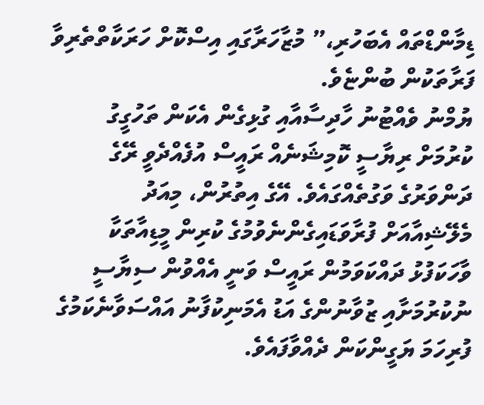ޑިމާންޑްތައް އެބަހުރި،” މުޒާހަރާގައި އިސްކޮށް ހަރަކާތްތެރިވާ ފަރާތަކުން ބުންޏެވެ.
ޔުމްނު ވެއްޓުނު ހާދިސާއާއި ގުޅިގެން އެކަން ތަހުގީގު ކުރުމަށް ރިޔާސީ ކޮމިޝަނެއް ރައީސް އުފެއްދެވީ ރޭގެ ދަންވަރުގެ ވަގުތެއްގައެވެ. އޭގެ އިތުރުން، މިއަދު މެލޭޝިއާއަށް ފުރާވަޑައިގެންނެވުމުގެ ކުރިން މީޑިއާތަކާ ވާހަކަފުޅު ދައްކަވަމުން ރައީސް ވަނީ އެއްވުން ސިޔާސީ ނުކުރުމަށާއި ޒުވާނުންގެ އަޑު އެމަނިކުފާނު އައްސަވާނެކަމުގެ ފުރިހަމަ ޔަގީންކަން ދެއްވާފައެވެ.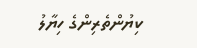ކިޔުންތެރިންގެ ހިޔާލު